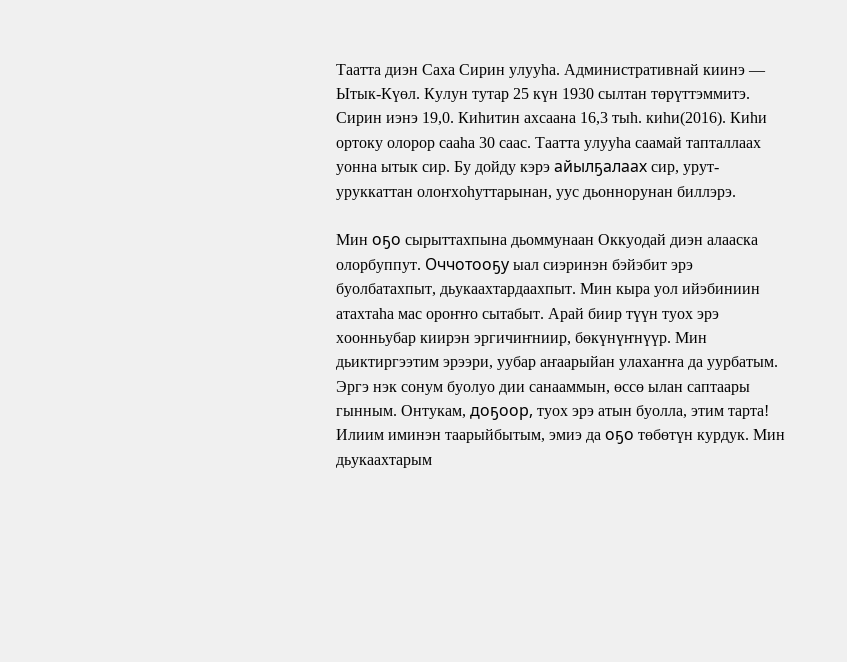Таатта диэн Саха Сирин улууһа. Административнай киинэ — Ытык-Күөл. Кулун тутар 25 күн 1930 сылтан төрүттэммитэ. Сирин иэнэ 19,0. Киһитин ахсаана 16,3 тыһ. киһи(2016). Киһи ортоку олорор сааһа 30 саас. Таатта улууһа саамай тапталлаах уонна ытык сир. Бу дойду кэрэ айылҕалаах сир, урут-уруккаттан олоҥхоһуттарынан, уус дьоннорунан биллэрэ.

Мин оҕо сырыттахпына дьоммунаан Оккуодай диэн алааска олорбуппут. Оччотооҕу ыал сиэринэн бэйэбит эрэ буолбатахпыт, дьукаахтардаахпыт. Мин кыра уол ийэбиниин атахтаһа мас ороҥҥо сытабыт. Арай биир түүн туох эрэ хоонньубар киирэн эргичиҥниир, бөкүнүҥнүүр. Мин дьиктиргээтим эрээри, уубар аҥаарыйан улахаҥҥа да уурбатым. Эргэ нэк сонум буолуо дии санааммын, өссө ылан саптаары гынным. Онтукам, доҕоор, туох эрэ атын буолла, этим тарта! Илиим иминэн таарыйбытым, эмиэ да оҕо төбөтүн курдук. Мин дьукаахтарым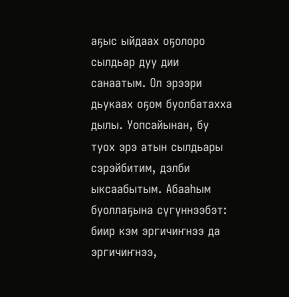аҕыс ыйдаах оҕолоро сылдьар дуу дии санаатым. Ол эрээри дьукаах оҕом буолбатахха дылы. Уопсайынан, бу туох эрэ атын сылдьары сэрэйбитим, дэлби ыксаабытым. Абааһым буоллаҕына сүгүннээбэт: биир кэм эргичиҥнээ да эргичиҥнээ,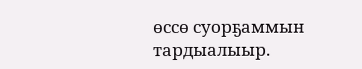өссө суорҕаммын тардыалыыр.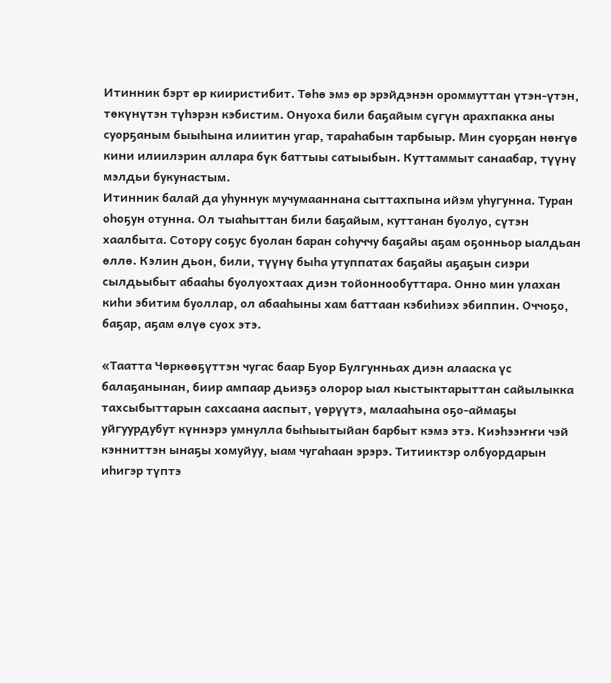Итинник бэрт өр кииристибит. Төһө эмэ өр эрэйдэнэн ороммуттан үтэн-үтэн, төкүнүтэн түһэрэн кэбистим. Онуоха били баҕайым сүгүн арахпакка аны суорҕаным быыһына илиитин угар, тараһабын тарбыыр. Мин суорҕан нөҥүө кини илиилэрин аллара бүк баттыы сатыыбын. Куттаммыт санаабар, түүнү мэлдьи букунастым.
Итинник балай да уһуннук мучумааннана сыттахпына ийэм уһугунна. Туран оһоҕун отунна. Ол тыаһыттан били баҕайым, куттанан буолуо, сүтэн хаалбыта. Сотору соҕус буолан баран соһуччу баҕайы аҕам оҕонньор ыалдьан өллө. Кэлин дьон, били, түүнү быһа утуппатах баҕайы аҕаҕын сиэри сылдьыбыт абааһы буолуохтаах диэн тойоннообуттара. Онно мин улахан киһи эбитим буоллар, ол абааһыны хам баттаан кэбиһиэх эбиппин. Оччоҕо, баҕар, аҕам өлүө суох этэ.

«Таатта Чөркөөҕүттэн чугас баар Буор Булгунньах диэн алааска үс балаҕанынан, биир ампаар дьиэҕэ олорор ыал кыстыктарыттан сайылыкка тахсыбыттарын сахсаана ааспыт, үөрүүтэ, малааһына оҕо-аймаҕы уйгуурдубут күннэрэ умнулла быһыытыйан барбыт кэмэ этэ. Киэһээҥҥи чэй кэнниттэн ынаҕы хомуйуу, ыам чугаһаан эрэрэ. Титииктэр олбуордарын иһигэр түптэ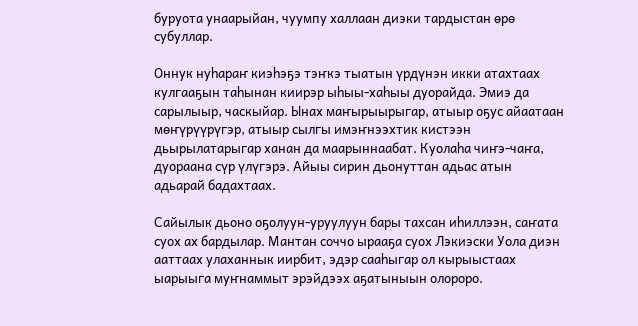буруота унаарыйан, чуумпу халлаан диэки тардыстан өрө субуллар.

Оннук нуһараҥ киэһэҕэ тэҥкэ тыатын үрдүнэн икки атахтаах кулгааҕын таһынан киирэр ыһыы-хаһыы дуорайда. Эмиэ да сарылыыр, часкыйар. Ынах маҥырыырыгар, атыыр оҕус айаатаан мөҥүрүүрүгэр, атыыр сылгы имэҥнээхтик кистээн дьырылатарыгар ханан да маарыннаабат. Куолаһа чиҥэ-чаҥа, дуораана сүр үлүгэрэ. Айыы сирин дьонуттан адьас атын адьарай бадахтаах.

Сайылык дьоно оҕолуун-уруулуун бары тахсан иһиллээн, саҥата суох ах бардылар. Мантан соччо ырааҕа суох Лэкиэски Уола диэн ааттаах улаханнык иирбит, эдэр сааһыгар ол кырыыстаах ыарыыга муҥнаммыт эрэйдээх аҕатыныын олороро.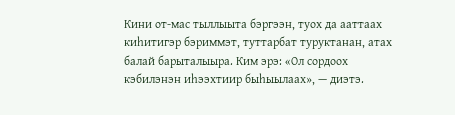Кини от-мас тыллыыта бэргээн, туох да ааттаах киһитигэр бэриммэт, туттарбат туруктанан, атах балай барыталыыра. Ким эрэ: «Ол сордоох кэбилэнэн иһээхтиир быһыылаах», — диэтэ.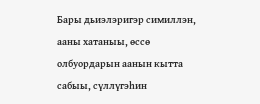Бары дьиэлэригэр симиллэн, ааны хатаныы, өссө олбуордарын аанын кытта сабыы, сүллүгэһин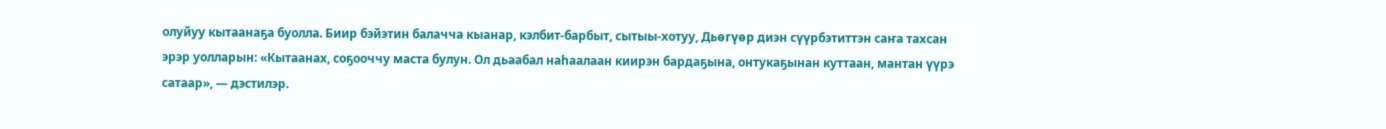олуйуу кытаанаҕа буолла. Биир бэйэтин балачча кыанар, кэлбит-барбыт, сытыы-хотуу, Дьөгүөр диэн сүүрбэтиттэн саҥа тахсан эрэр уолларын: «Кытаанах, соҕооччу маста булун. Ол дьаабал наһаалаан киирэн бардаҕына, онтукаҕынан куттаан, мантан үүрэ сатаар», — дэстилэр.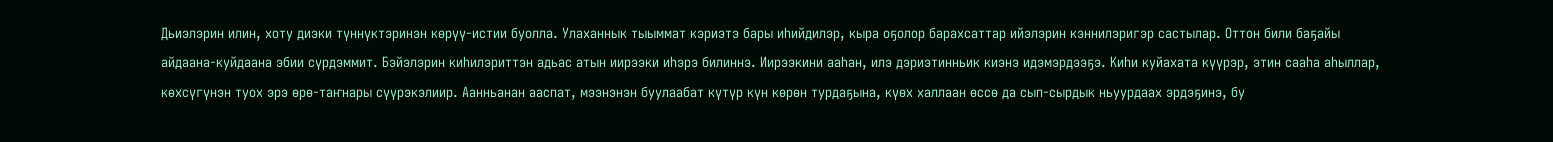Дьиэлэрин илин, хоту диэки түннүктэринэн көрүү-истии буолла. Улаханнык тыыммат кэриэтэ бары иһийдилэр, кыра оҕолор барахсаттар ийэлэрин кэннилэригэр састылар. Оттон били баҕайы айдаана-куйдаана эбии сүрдэммит. Бэйэлэрин киһилэриттэн адьас атын иирээки иһэрэ билиннэ. Иирээкини ааһан, илэ дэриэтинньик киэнэ идэмэрдээҕэ. Киһи куйахата күүрэр, этин сааһа аһыллар, көхсүгүнэн туох эрэ өрө-таҥнары сүүрэкэлиир. Аанньанан ааспат, мээнэнэн буулаабат күтүр күн көрөн турдаҕына, күөх халлаан өссө да сып-сырдык ньуурдаах эрдэҕинэ, бу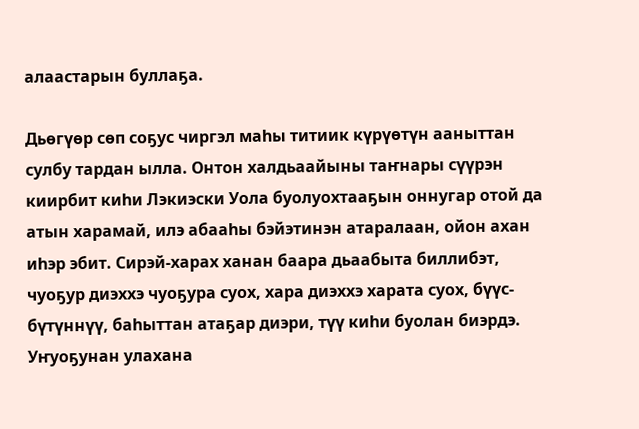алаастарын буллаҕа.

Дьөгүөр сөп соҕус чиргэл маһы титиик күрүөтүн ааныттан сулбу тардан ылла. Онтон халдьаайыны таҥнары сүүрэн киирбит киһи Лэкиэски Уола буолуохтааҕын оннугар отой да атын харамай, илэ абааһы бэйэтинэн атаралаан, ойон ахан иһэр эбит. Сирэй-харах ханан баара дьаабыта биллибэт, чуоҕур диэххэ чуоҕура суох, хара диэххэ харата суох, бүүс-бүтүннүү, баһыттан атаҕар диэри, түү киһи буолан биэрдэ. Уҥуоҕунан улахана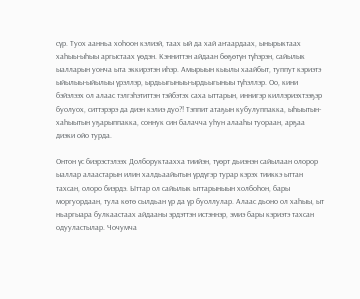сүр. Туох аанньа хоһоон кэлиэй, таах ый да хай аҥаардаах, ынырыктаах хаһыы-ыһыы аргыстаах үөдэн. Кэнниттэн айдаан бөҕөтүн түһэрэн, сайылык ыалларын уонча ыта эккирэтэн иһэр. Амырыын кыылы хаайбыт, туппут кэриэтэ ыйылыы-ыйылыы үрэллэр, ырдьыгыныы-ырдьыгыныы түһэллэр. Оо, кини бэйэлээх ол алаас тэлгэһэтиттэн тэйбэтэх саха ыттарын, иннигэр киллэриэхтээҕэр буолуох, ситтэрэрэ да диэн кэлиэ дуо?! Тэппит атаҕын кубулуппакка, ыһыытын-хаһыытын уҕарыппакка, соннук син балачча уһун алааһы туораан, арҕаа диэки ойо турда.

Онтон үс биэрэстэлээх Долборуктаахха тиийэн, түөрт дьиэнэн сайылаан олорор ыаллар алаастарын илин халдьаайытын үрдүгэр турар кэрэх тииккэ ыттан тахсан, олоро биэрдэ. Ыттар ол сайылык ыттарыныын холбоһон, бары моргуордаан, тула көтө сылдьан үр да үр буоллулар. Алаас дьоно ол хаһыы, ыт ньаргыара булкаастаах айдааны эрдэттэн истэннэр, эмиэ бары кэриэтэ тахсан одууластылар. Чочумча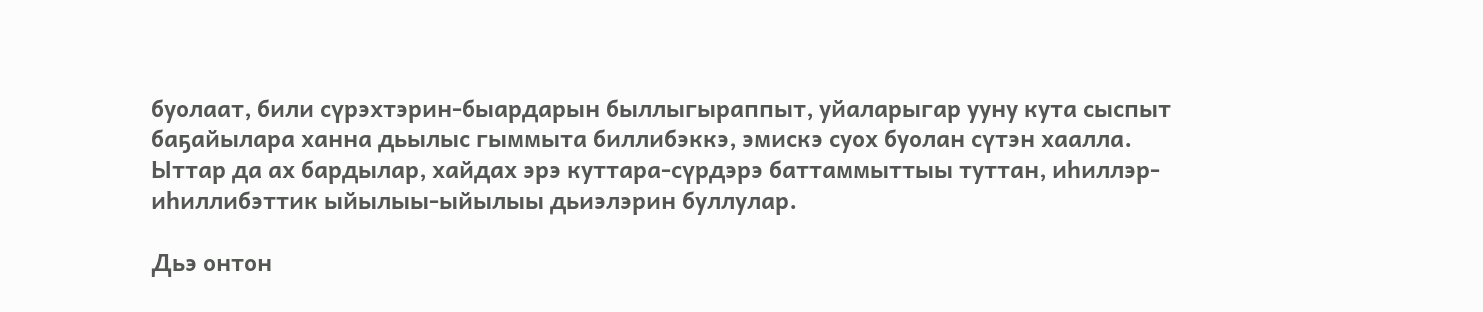буолаат, били сүрэхтэрин-быардарын быллыгыраппыт, уйаларыгар ууну кута сыспыт баҕайылара ханна дьылыс гыммыта биллибэккэ, эмискэ суох буолан сүтэн хаалла. Ыттар да ах бардылар, хайдах эрэ куттара-сүрдэрэ баттаммыттыы туттан, иһиллэр-иһиллибэттик ыйылыы-ыйылыы дьиэлэрин буллулар.

Дьэ онтон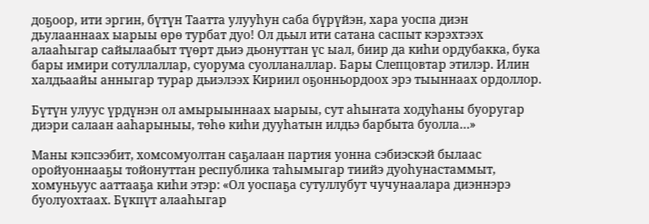доҕоор, ити эргин, бүтүн Таатта улууһун саба бүрүйэн, хара уоспа диэн дьулааннаах ыарыы өрө турбат дуо! Ол дьыл ити сатана саспыт кэрэхтээх алааһыгар сайылаабыт түөрт дьиэ дьонуттан үс ыал, биир да киһи ордубакка, бука бары имири сотуллаллар, суорума суолланаллар. Бары Слепцовтар этилэр. Илин халдьаайы анныгар турар дьиэлээх Кириил оҕонньордоох эрэ тыыннаах ордоллор.

Бүтүн улуус үрдүнэн ол амырыыннаах ыарыы, сут аһыҥата ходуһаны буоругар диэри салаан ааһарыныы, төһө киһи дууһатын илдьэ барбыта буолла…»

Маны кэпсээбит, хомсомуолтан саҕалаан партия уонна сэбиэскэй былаас оройуоннааҕы тойонуттан республика таһымыгар тиийэ дуоһунастаммыт, хомуньуус ааттааҕа киһи этэр: «Ол уоспаҕа сутуллубут чучунаалара диэннэрэ буолуохтаах. Бүкпүт алааһыгар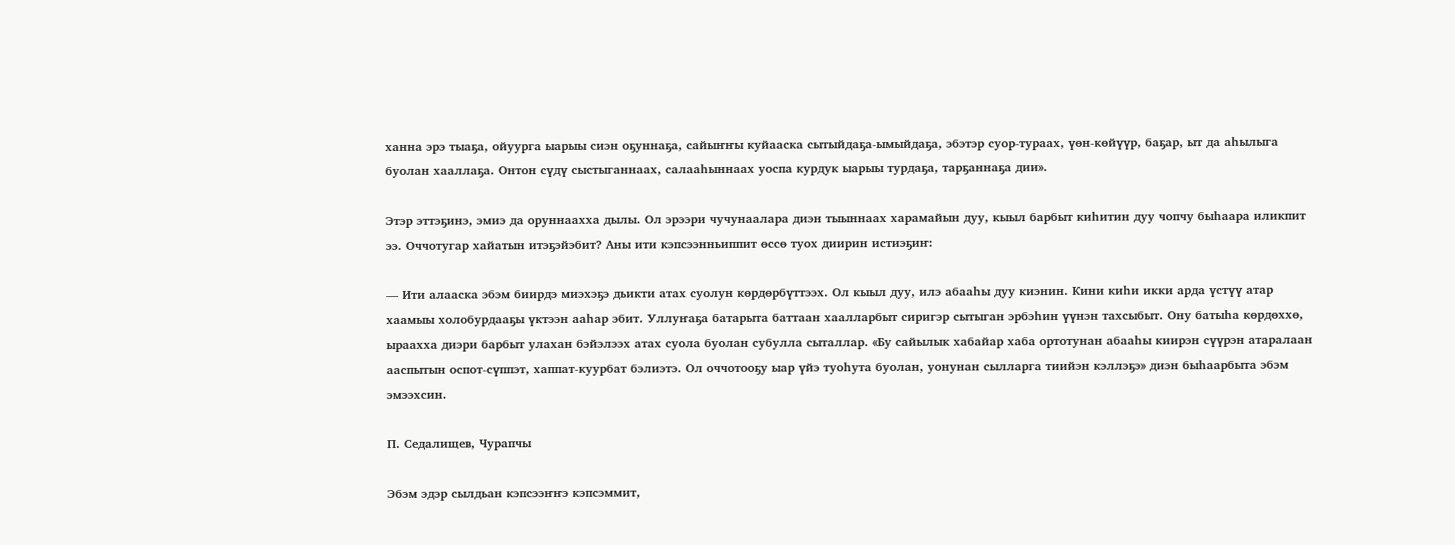ханна эрэ тыаҕа, ойуурга ыарыы сиэн оҕуннаҕа, сайыҥҥы куйааска сытыйдаҕа-ымыйдаҕа, эбэтэр суор-тураах, үөн-көйүүр, баҕар, ыт да аһылыга буолан хааллаҕа. Онтон сүдү сыстыганнаах, салааһыннаах уоспа курдук ыарыы турдаҕа, тарҕаннаҕа дии».

Этэр эттэҕинэ, эмиэ да оруннаахха дылы. Ол эрээри чучунаалара диэн тыыннаах харамайын дуу, кыыл барбыт киһитин дуу чопчу быһаара иликпит ээ. Оччотугар хайатын итэҕэйэбит? Аны ити кэпсээнньиппит өссө туох диирин истиэҕиҥ:

— Ити алааска эбэм биирдэ миэхэҕэ дьикти атах суолун көрдөрбүттээх. Ол кыыл дуу, илэ абааһы дуу киэнин. Кини киһи икки арда үстүү атар хаамыы холобурдааҕы үктээн ааһар эбит. Уллуҥаҕа батарыта баттаан хаалларбыт сиригэр сытыган эрбэһин үүнэн тахсыбыт. Ону батыһа көрдөххө, ыраахха диэри барбыт улахан бэйэлээх атах суола буолан субулла сыталлар. «Бу сайылык хабайар хаба ортотунан абааһы киирэн сүүрэн атаралаан ааспытын оспот-сүппэт, хаппат-куурбат бэлиэтэ. Ол оччотооҕу ыар үйэ туоһута буолан, уонунан сылларга тиийэн кэллэҕэ» диэн быһаарбыта эбэм эмээхсин.

П. Седалищев, Чурапчы

Эбэм эдэр сылдьан кэпсээҥҥэ кэпсэммит,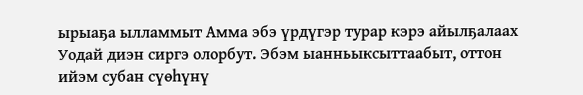ырыаҕа ылламмыт Амма эбэ үрдүгэр турар кэрэ айылҕалаах Уодай диэн сиргэ олорбут. Эбэм ыанньыксыттаабыт, оттон ийэм субан сүөһүнү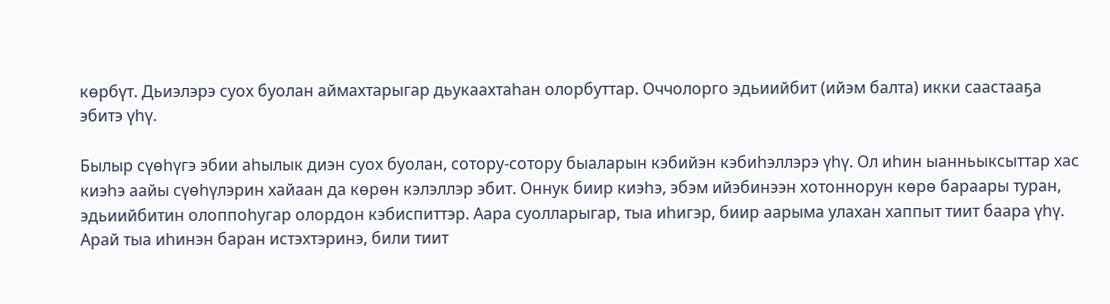көрбүт. Дьиэлэрэ суох буолан аймахтарыгар дьукаахтаһан олорбуттар. Оччолорго эдьиийбит (ийэм балта) икки саастааҕа эбитэ үһү.

Былыр сүөһүгэ эбии аһылык диэн суох буолан, сотору-сотору быаларын кэбийэн кэбиһэллэрэ үһү. Ол иһин ыанньыксыттар хас киэһэ аайы сүөһүлэрин хайаан да көрөн кэлэллэр эбит. Оннук биир киэһэ, эбэм ийэбинээн хотоннорун көрө бараары туран, эдьиийбитин олоппоһугар олордон кэбиспиттэр. Аара суолларыгар, тыа иһигэр, биир аарыма улахан хаппыт тиит баара үһү. Арай тыа иһинэн баран истэхтэринэ, били тиит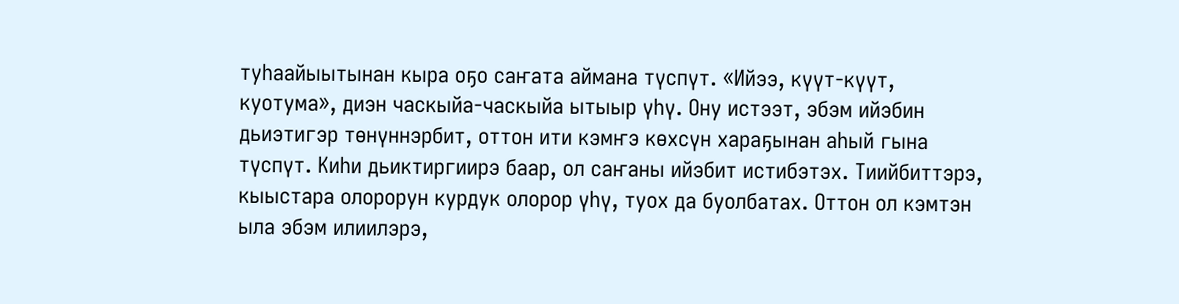туһаайыытынан кыра оҕо саҥата аймана түспүт. «Ийээ, күүт-күүт, куотума», диэн часкыйа-часкыйа ытыыр үһү. Ону истээт, эбэм ийэбин дьиэтигэр төнүннэрбит, оттон ити кэмҥэ көхсүн хараҕынан аһый гына түспүт. Киһи дьиктиргиирэ баар, ол саҥаны ийэбит истибэтэх. Тиийбиттэрэ, кыыстара олорорун курдук олорор үһү, туох да буолбатах. Оттон ол кэмтэн ыла эбэм илиилэрэ,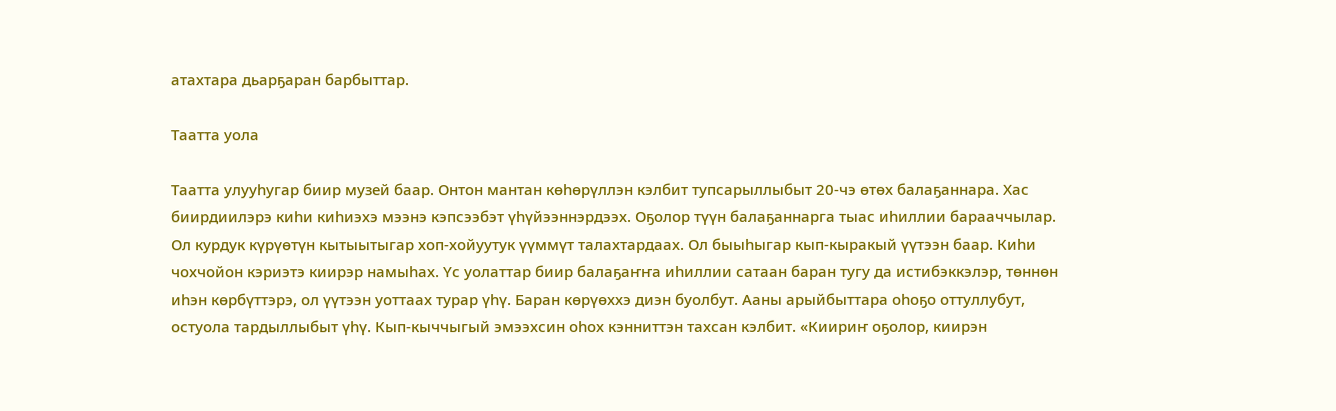атахтара дьарҕаран барбыттар.

Таатта уола

Таатта улууһугар биир музей баар. Онтон мантан көһөрүллэн кэлбит тупсарыллыбыт 20-чэ өтөх балаҕаннара. Хас биирдиилэрэ киһи киһиэхэ мээнэ кэпсээбэт үһүйээннэрдээх. Оҕолор түүн балаҕаннарга тыас иһиллии барааччылар. Ол курдук күрүөтүн кытыытыгар хоп-хойуутук үүммүт талахтардаах. Ол быыһыгар кып-кыракый үүтээн баар. Киһи чохчойон кэриэтэ киирэр намыһах. Үс уолаттар биир балаҕаҥҥа иһиллии сатаан баран тугу да истибэккэлэр, төннөн иһэн көрбүттэрэ, ол үүтээн уоттаах турар үһү. Баран көрүөххэ диэн буолбут. Ааны арыйбыттара оһоҕо оттуллубут, остуола тардыллыбыт үһү. Кып-кыччыгый эмээхсин оһох кэнниттэн тахсан кэлбит. «Киириҥ оҕолор, киирэн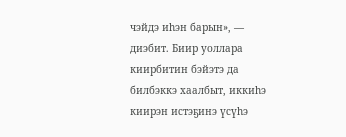чэйдэ иһэн барын», — диэбит. Биир уоллара киирбитин бэйэтэ да билбэккэ хаалбыт, иккиһэ киирэн истэҕинэ үсүһэ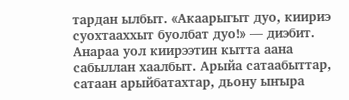тардан ылбыт. «Акаарыгыт дуо, киириэ суохтааххыт буолбат дуо!» — диэбит. Анараа уол киирээтин кытта аана сабыллан хаалбыт. Арыйа сатаабыттар, сатаан арыйбатахтар, дьону ыҥыра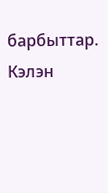барбыттар. Кэлэн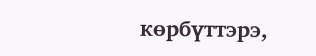көрбүттэрэ,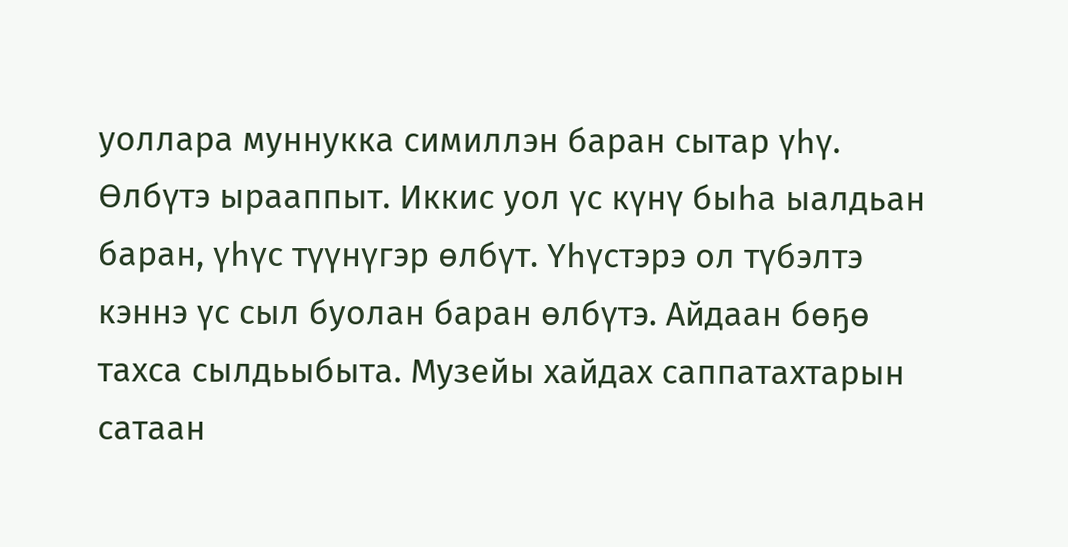уоллара муннукка симиллэн баран сытар үһү. Өлбүтэ ырааппыт. Иккис уол үс күнү быһа ыалдьан баран, үһүс түүнүгэр өлбүт. Үһүстэрэ ол түбэлтэ кэннэ үс сыл буолан баран өлбүтэ. Айдаан бөҕө тахса сылдьыбыта. Музейы хайдах саппатахтарын сатаан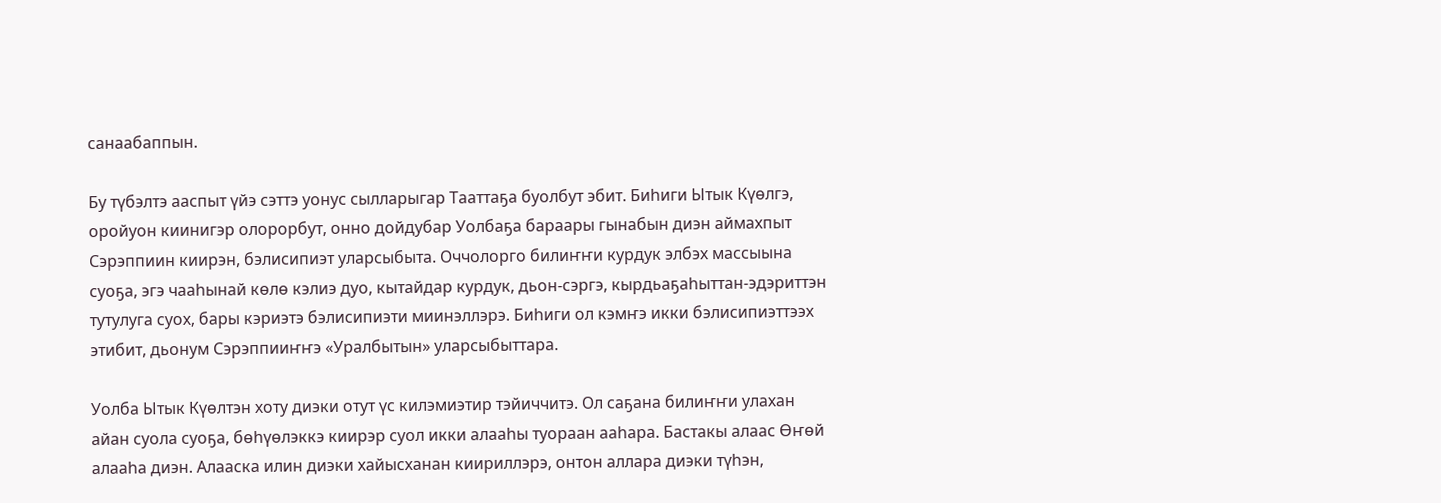санаабаппын.

Бу түбэлтэ ааспыт үйэ сэттэ уонус сылларыгар Тааттаҕа буолбут эбит. Биһиги Ытык Күөлгэ, оройуон киинигэр олорорбут, онно дойдубар Уолбаҕа бараары гынабын диэн аймахпыт Сэрэппиин киирэн, бэлисипиэт уларсыбыта. Оччолорго билиҥҥи курдук элбэх массыына суоҕа, эгэ чааһынай көлө кэлиэ дуо, кытайдар курдук, дьон-сэргэ, кырдьаҕаһыттан-эдэриттэн тутулуга суох, бары кэриэтэ бэлисипиэти миинэллэрэ. Биһиги ол кэмҥэ икки бэлисипиэттээх этибит, дьонум Сэрэппииҥҥэ «Уралбытын» уларсыбыттара.

Уолба Ытык Күөлтэн хоту диэки отут үс килэмиэтир тэйиччитэ. Ол саҕана билиҥҥи улахан айан суола суоҕа, бөһүөлэккэ киирэр суол икки алааһы туораан ааһара. Бастакы алаас Өҥөй алааһа диэн. Алааска илин диэки хайысханан киириллэрэ, онтон аллара диэки түһэн,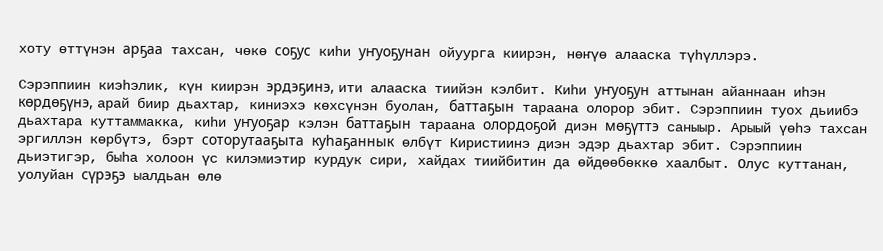хоту өттүнэн арҕаа тахсан, чөкө соҕус киһи уҥуоҕунан ойуурга киирэн, нөҥүө алааска түһүллэрэ.

Сэрэппиин киэһэлик, күн киирэн эрдэҕинэ, ити алааска тиийэн кэлбит. Киһи уҥуоҕун аттынан айаннаан иһэн көрдөҕүнэ, арай биир дьахтар, киниэхэ көхсүнэн буолан, баттаҕын тараана олорор эбит. Сэрэппиин туох дьиибэ дьахтара куттаммакка, киһи уҥуоҕар кэлэн баттаҕын тараана олордоҕой диэн мөҕүттэ саныыр. Арыый үөһэ тахсан эргиллэн көрбүтэ, бэрт соторутааҕыта куһаҕаннык өлбүт Киристиинэ диэн эдэр дьахтар эбит. Сэрэппиин дьиэтигэр, быһа холоон үс килэмиэтир курдук сири, хайдах тиийбитин да өйдөөбөккө хаалбыт. Олус куттанан, уолуйан сүрэҕэ ыалдьан өлө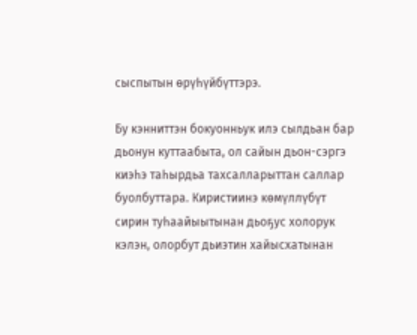сыспытын өрүһүйбүттэрэ.

Бу кэнниттэн бокуонньук илэ сылдьан бар дьонун куттаабыта, ол сайын дьон-сэргэ киэһэ таһырдьа тахсалларыттан саллар буолбуттара. Киристиинэ көмүллүбүт сирин туһаайыытынан дьоҕус холорук кэлэн, олорбут дьиэтин хайысхатынан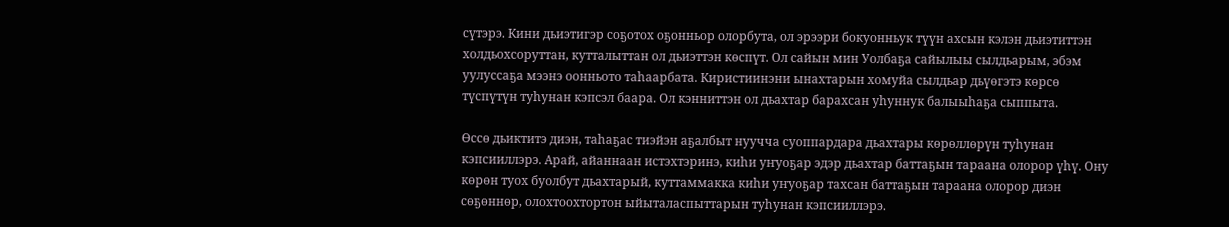сүтэрэ. Кини дьиэтигэр соҕотох оҕонньор олорбута, ол эрээри бокуонньук түүн ахсын кэлэн дьиэтиттэн холдьохсоруттан, кутталыттан ол дьиэттэн көспүт. Ол сайын мин Уолбаҕа сайылыы сылдьарым, эбэм уулуссаҕа мээнэ оонньото таһаарбата. Киристиинэни ынахтарын хомуйа сылдьар дьүөгэтэ көрсө түспүтүн туһунан кэпсэл баара. Ол кэнниттэн ол дьахтар барахсан уһуннук балыыһаҕа сыппыта.

Өссө дьиктитэ диэн, таһаҕас тиэйэн аҕалбыт нуучча суоппардара дьахтары көрөллөрүн туһунан кэпсииллэрэ. Арай, айаннаан истэхтэринэ, киһи уҥуоҕар эдэр дьахтар баттаҕын тараана олорор үһү. Ону көрөн туох буолбут дьахтарый, куттаммакка киһи уҥуоҕар тахсан баттаҕын тараана олорор диэн сөҕөннөр, олохтоохтортон ыйыталаспыттарын туһунан кэпсииллэрэ.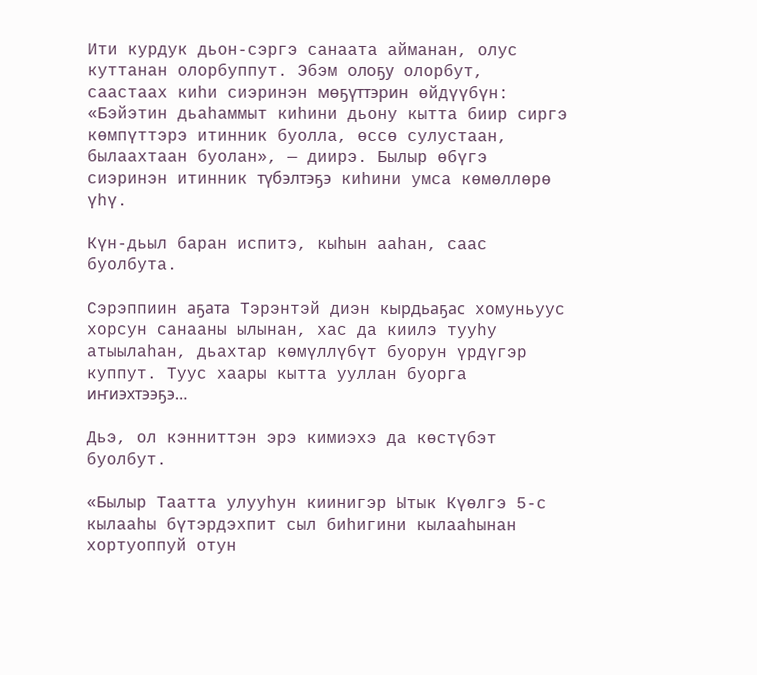Ити курдук дьон-сэргэ санаата айманан, олус куттанан олорбуппут. Эбэм олоҕу олорбут, саастаах киһи сиэринэн мөҕүттэрин өйдүүбүн: «Бэйэтин дьаһаммыт киһини дьону кытта биир сиргэ көмпүттэрэ итинник буолла, өссө сулустаан, былаахтаан буолан», — диирэ. Былыр өбүгэ сиэринэн итинник түбэлтэҕэ киһини умса көмөллөрө үһү.

Күн-дьыл баран испитэ, кыһын ааһан, саас буолбута.

Сэрэппиин аҕата Тэрэнтэй диэн кырдьаҕас хомуньуус хорсун санааны ылынан, хас да киилэ тууһу атыылаһан, дьахтар көмүллүбүт буорун үрдүгэр куппут. Туус хаары кытта ууллан буорга иҥиэхтээҕэ…

Дьэ, ол кэнниттэн эрэ кимиэхэ да көстүбэт буолбут.

«Былыр Таатта улууһун киинигэр Ытык Күөлгэ 5-с кылааһы бүтэрдэхпит сыл биһигини кылааһынан хортуоппуй отун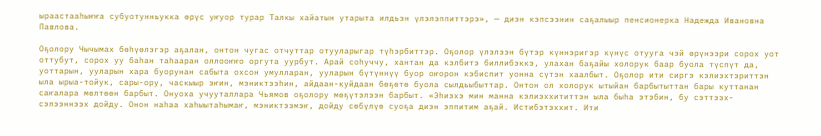ыраастааһыҥҥа субуотунньукка өрүс уҥуор турар Талкы хайатын утарыта илдьэн үлэлэппиттэрэ», — диэн кэпсээнин саҕалыыр пенсионерка Надежда Ивановна Павлова.

Оҕолору Чычымах бөһүөлэгэр аҕалан, онтон чугас отчуттар отууларыгар түһэрбиттэр. Оҕолор үлэлээн бүтэр күннэригэр күнүс отууга чэй өрүнээри сорох уот оттубут, сорох уу баһан таһааран оллооҥҥо оргута уурбут. Арай соһуччу, хантан да кэлбитэ биллибэккэ, улахан баҕайы холорук баар буола түспүт да, уоттарын, ууларын хара буорунан сабыта охсон умулларан, ууларын бүтүннүү буор оҥорон кэбиспит уонна сүтэн хаалбыт. Оҕолор ити сиргэ кэлиэхтэриттэн ыла ырыа-тойук, сары-ору, часкыыр эҥин, мэниктээһин, айдаан-куйдаан бөҕөтө буола сылдьыбыттар. Онтон ол холорук ытыйан барбытыттан бары куттанан саҥалара мөлтөөн барбыт. Онуоха учууталлара Чьямов оҕолору мөҕүтэлээн барбыт. «Эһиэхэ мин манна кэлиэххититтэн ыла быһа этэбин, бу сэттээх-сэлээннээх дойду. Онон наһаа хаһыытаһымаҥ, мэниктээмэҥ, дойду сөбүлүө суоҕа диэн эппитим аҕай. Истибэтэххит. Ити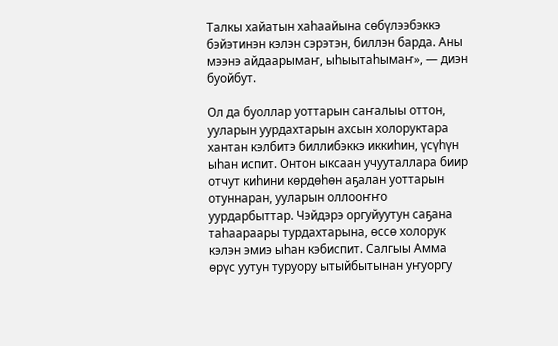Талкы хайатын хаһаайына сөбүлээбэккэ бэйэтинэн кэлэн сэрэтэн, биллэн барда. Аны мээнэ айдаарымаҥ, ыһыытаһымаҥ», — диэн буойбут.

Ол да буоллар уоттарын саҥалыы оттон, ууларын уурдахтарын ахсын холоруктара хантан кэлбитэ биллибэккэ иккиһин, үсүһүн ыһан испит. Онтон ыксаан учууталлара биир отчут киһини көрдөһөн аҕалан уоттарын отуннаран, ууларын оллооҥҥо уурдарбыттар. Чэйдэрэ оргуйуутун саҕана таһаараары турдахтарына, өссө холорук кэлэн эмиэ ыһан кэбиспит. Салгыы Амма өрүс уутун туруору ытыйбытынан уҥуоргу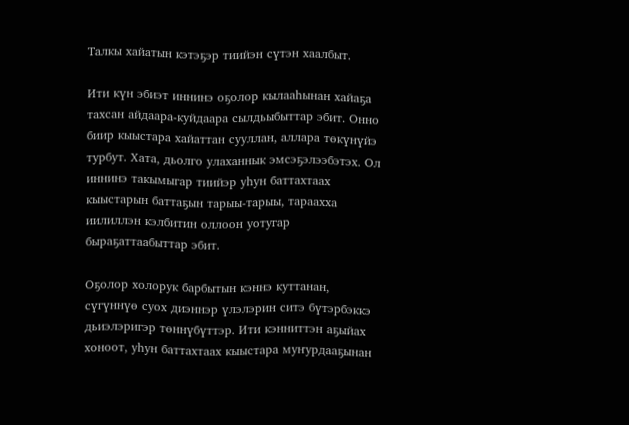Талкы хайатын кэтэҕэр тиийэн сүтэн хаалбыт.

Ити күн эбиэт иннинэ оҕолор кылааһынан хайаҕа тахсан айдаара-куйдаара сылдьыбыттар эбит. Онно биир кыыстара хайаттан сууллан, аллара төкүнүйэ турбут. Хата, дьолго улаханнык эмсэҕэлээбэтэх. Ол иннинэ такымыгар тиийэр уһун баттахтаах кыыстарын баттаҕын тарыы-тарыы, тараахха иилиллэн кэлбитин оллоон уотугар быраҕаттаабыттар эбит.

Оҕолор холорук барбытын кэннэ куттанан, сүгүннүө суох диэннэр үлэлэрин ситэ бүтэрбэккэ дьиэлэригэр төннүбүттэр. Ити кэнниттэн аҕыйах хоноот, уһун баттахтаах кыыстара муҥурдааҕынан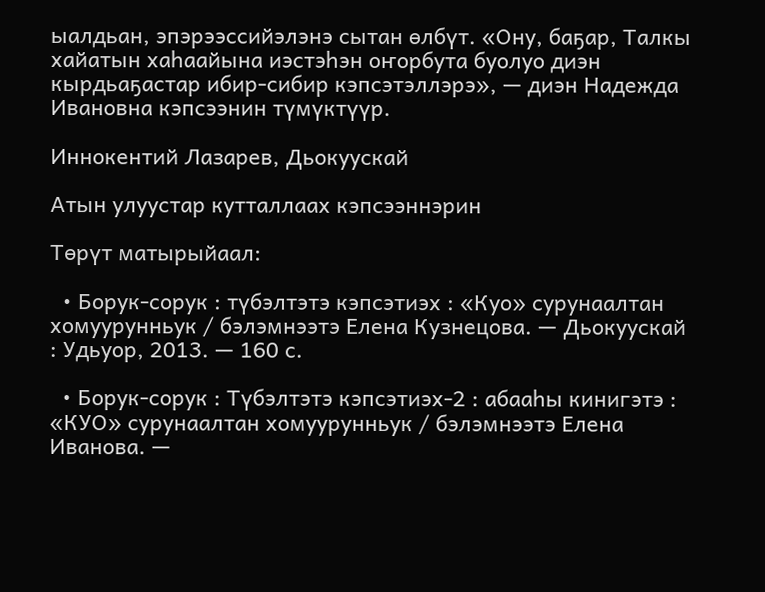ыалдьан, эпэрээссийэлэнэ сытан өлбүт. «Ону, баҕар, Талкы хайатын хаһаайына иэстэһэн оҥорбута буолуо диэн кырдьаҕастар ибир-сибир кэпсэтэллэрэ», — диэн Надежда Ивановна кэпсээнин түмүктүүр.

Иннокентий Лазарев, Дьокуускай

Атын улуустар кутталлаах кэпсээннэрин

Төрүт матырыйаал:

  • Борук-сорук : түбэлтэтэ кэпсэтиэх : «Куо» сурунаалтан хомуурунньук / бэлэмнээтэ Елена Кузнецова. — Дьокуускай : Удьуор, 2013. — 160 с.

  • Борук-сорук : Түбэлтэтэ кэпсэтиэх-2 : абааһы кинигэтэ : «КУО» сурунаалтан хомуурунньук / бэлэмнээтэ Елена Иванова. —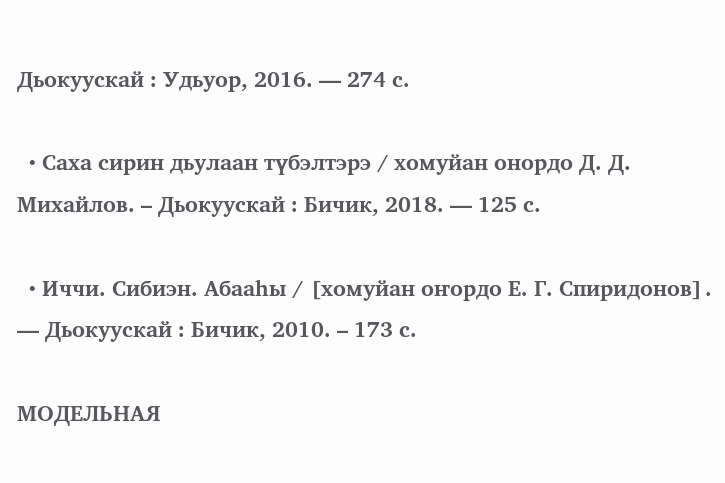Дьокуускай : Удьуор, 2016. — 274 с.

  • Саха сирин дьулаан түбэлтэрэ / хомуйан онордо Д. Д. Михайлов. – Дьокуускай : Бичик, 2018. — 125 с.

  • Иччи. Сибиэн. Абааһы / [хомуйан оҥордо Е. Г. Спиридонов]. — Дьокуускай : Бичик, 2010. – 173 с.

МОДЕЛЬНАЯ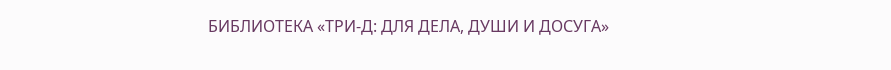БИБЛИОТЕКА «ТРИ-Д: ДЛЯ ДЕЛА, ДУШИ И ДОСУГА»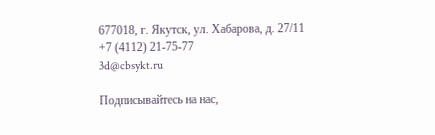677018, г. Якутск, ул. Хабарова, д. 27/11
+7 (4112) 21-75-77
3d@cbsykt.ru

Подписывайтесь на нас,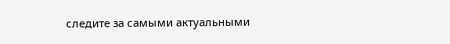следите за самыми актуальными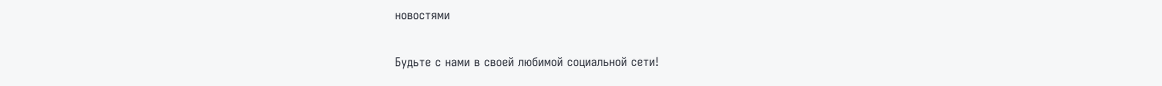новостями

Будьте с нами в своей любимой социальной сети!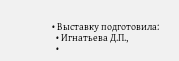• Выставку подготовила:
  • Игнатьева Д.П.,
  •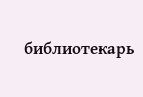библиотекарь